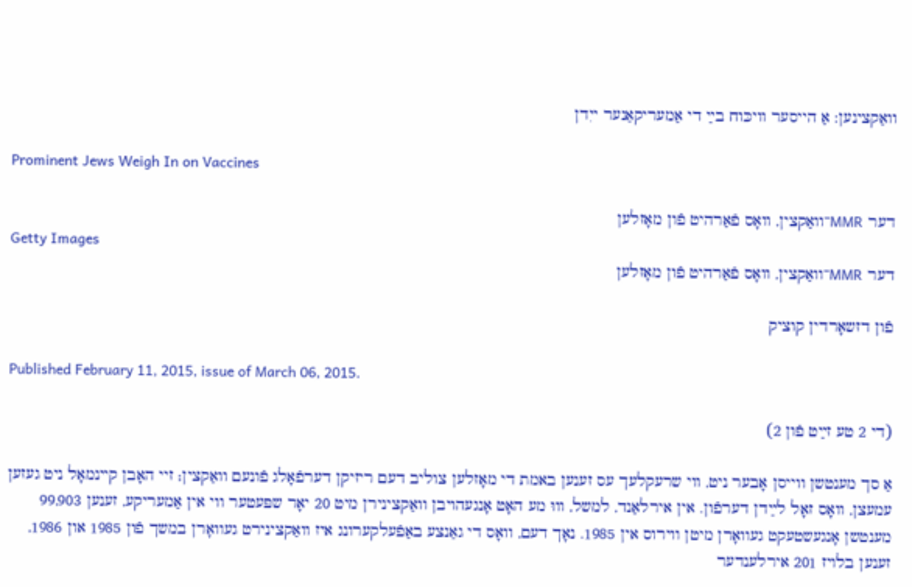וואַקצינען: אַ הייסער וויכּוח בײַ די אַמעריקאַנער ייִדן

Prominent Jews Weigh In on Vaccines

דער MMR־וואַקצין, וואָס פֿאַרהיט פֿון מאָזלען
Getty Images
דער MMR־וואַקצין, וואָס פֿאַרהיט פֿון מאָזלען

פֿון דזשאָרדין קוציק

Published February 11, 2015, issue of March 06, 2015.

(די 2 טע זײַט פֿון 2)

אַ סך מענטשן ווייסן אָבער ניט, ווי שרעקלעך עס זענען באמת די מאָזלען צוליב דעם ריזיקן דערפֿאָלג פֿונעם וואַקצין; זיי האָבן קיינמאָל ניט געזען עמעצן, וואָס זאָל לײַדן דערפֿון. אין אירלאַנד, למשל, וווּ מע האָט אָנגעהויבן וואַקצינירן מיט 20 יאָר שפּעטער ווי אין אַמעריקע, זענען 99,903 מענטשן אָנגעשטעקט געוואָרן מיטן ווירוס אין 1985. נאָך דעם, וואָס די גאַנצע באַפֿעלקערונג איז וואַקצינירט געוואָרן במשך פֿון 1985 און 1986, זענען בלויז 201 אירלענדער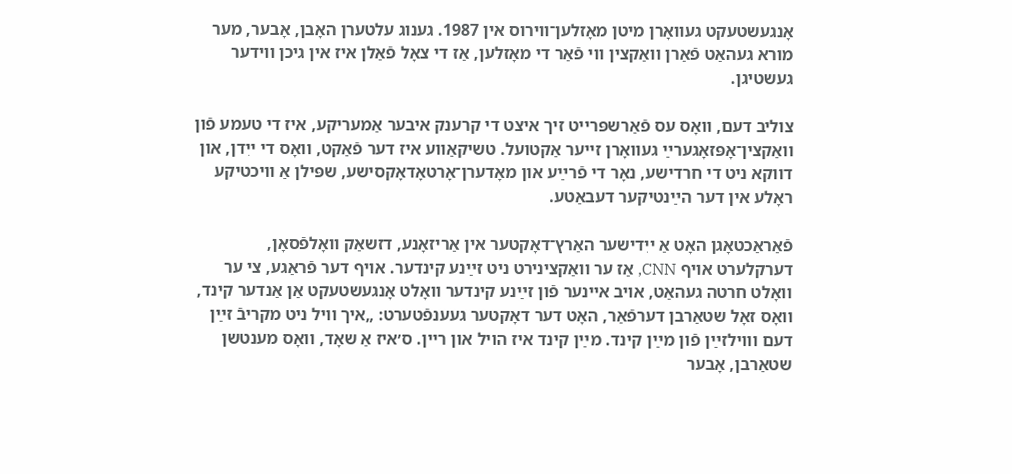אָנגעשטעקט געוואָרן מיטן מאָזלען־ווירוס אין 1987. גענוג עלטערן האָבן, אָבער, מער מורא געהאַט פֿאַרן וואַקצין ווי פֿאַר די מאָזלען, אַז די צאָל פֿאַלן איז אין גיכן ווידער געשטיגן.

צוליב דעם, וואָס עס פֿאַרשפּרייט זיך איצט די קרענק איבער אַמעריקע, איז די טעמע פֿון וואַקצין־אָפּזאָגערײַ געוואָרן זייער אַקטועל. טשיקאַווע איז דער פֿאַקט, וואָס די ייִדן, און דווקא ניט די חרדישע, נאָר די פֿרײַע און מאָדערן־אָרטאָדאָקסישע, שפּילן אַ וויכטיקע ראָלע אין דער הײַנטיקער דעבאַטע.

פֿאַראַכטאָגן האָט אַ ייִדישער האַרץ־דאָקטער אין אַריזאָנע, דזשאַק וואָלפֿסאָן, דערקלערט אויף CNN, אַז ער וואַקצינירט ניט זײַנע קינדער. אויף דער פֿראַגע, צי ער וואָלט חרטה געהאַט, אויב איינער פֿון זײַנע קינדער וואָלט אָנגעשטעקט אַן אַנדער קינד, וואָס זאָל שטאַרבן דערפֿאַר, האָט דער דאָקטער געענפֿטערט: „איך וויל ניט מקריבֿ זײַן דעם וווילזײַן פֿון מײַן קינד. מײַן קינד איז הויל און ריין. ס׳איז אַ שאָד, וואָס מענטשן שטאַרבן, אָבער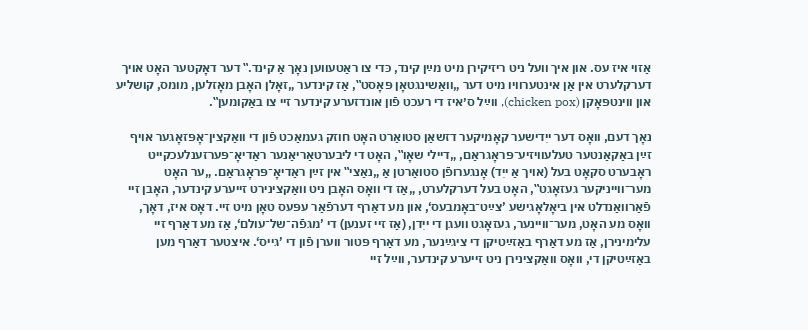אַזוי איז עס. און איך וועל ניט ריזיקירן מיט מײַן קינד, כּדי צו ראַטעווען נאָך אַ קינד.‟ דער דאָקטער האָט אויך דערקלערט אין אַן אינטערוויו מיט דער „וואַשינגטאָן פּאָסט‟, אַז קינדער „זאָלן האָבן מאָזלען, מומס, קושליע און ווינטפּאָקן (chicken pox), ווײַל ס׳איז די רעכט פֿון אונדזערע קינדער זיי צו באַקומען‟.

נאָך דעם, וואָס דער ייִדישער קאָמיקער דזשאַן סטואַרט האָט חוזק געמאַכט פֿון די וואַקצין־אָפּזאָגער אויף זײַן באַקאַנטער טעלעוויזיע־פּראָגראַם, „דיילי שאָו‟, האָט די ליבערטאַריאַנער ראַדיאָ־פּערזענלעכקייט ראָבערט סקאָט בעל (אויך אַ ייִד) אָנגערופֿן סטואַרטן אַ „נאַצי‟ אין זײַן ראַדיאָ־פּראָגראַם. „ער האָט מער־ווייניקער געזאָגט‟, האָט בעל דערקלערט, „אַז די וואָס האָבן ניט וואַקצינירט זייערע קינדער, האָבן זיי פֿאַרוואַנדלט אין ביאָלאָגישע ’צײַט־באָמבעס‘, און מע דאַרף דערפֿאַר עפּעס טאָן מיט זיי. דאָס איז, דאָך, וואָס מע האָט, מער־וויינער, געזאָגט וועגן די ייִדן, (אַז זיי זענען) די ’מגפֿה־של־עולם‘, אַז מע דאַרף זיי עלימינירן, אַז מע דאַרף באַזײַטיקן די ציגײַנער, מע דאַרף פּטור ווערן פֿון די ’גייס‘. איצטער דאַרף מען באַזײַטיקן די, וואָס וואַקצינירן ניט זייערע קינדער, ווײַל זיי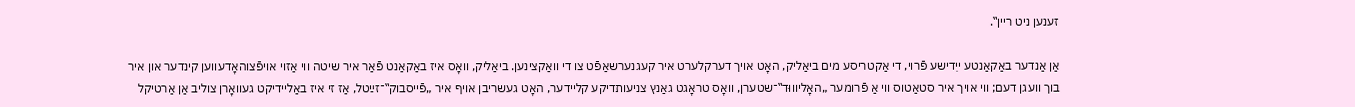זענען ניט ריין‟.

אַן אַנדער באַקאַנטע ייִדישע פֿרוי, די אַקטריסע מים ביאַליק, האָט אויך דערקלערט איר קעגנערשאַפֿט צו די וואַקצינען. ביאַליק, וואָס איז באַקאַנט פֿאַר איר שיטה ווי אַזוי אויפֿצוהאָדעווען קינדער און איר בוך וועגן דעם; ווי אויך איר סטאַטוס ווי אַ פֿרומער „האָליוווּד‟־שטערן, וואָס טראָגט גאַנץ צניעותדיקע קליידער, האָט געשריבן אויף איר „פֿייסבוק‟־זײַטל, אַז זי איז באַליידיקט געוואָרן צוליב אַן אַרטיקל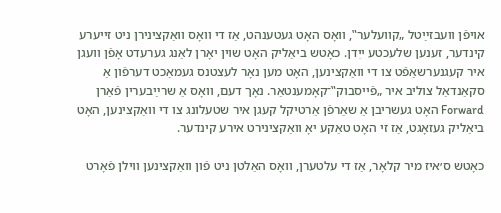אויפֿן וועבזײַטל „קוועלער‟, וואָס האָט געטענהט, אַז די וואָס וואַקצינירן ניט זייערע קינדער, זענען שלעכטע ייִדן. כאָטש ביאַליק האָט שוין יאָרן לאַנג גערעדט אָפֿן וועגן איר קעגנערשאַפֿט צו די וואַקצינען, האָט מען נאָר לעצטנס געמאַכט דערפֿון אַ סקאַנדאַל צוליב איר „פֿייסבוק‟־קאָמענטאַר. נאָך דעם, וואָס אַ שרײַבערין פֿאַרן Forward האָט געשריבן אַ שאַרפֿן אַרטיקל קעגן איר שטעלונג צו די וואַקצינען, האָט ביאַליק געזאָגט, אַז זי האָט טאַקע יאָ וואַקצינירט אירע קינדער.

כאָטש ס׳איז מיר קלאָר, אַז די עלטערן, וואָס האַלטן ניט פֿון וואַקצינען ווילן פֿאָרט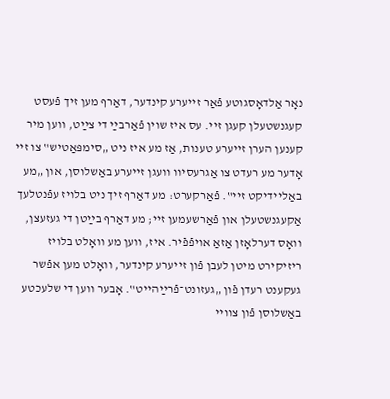נאָר אַלדאָסגוטע פֿאַר זייערע קינדער, דאַרף מען זיך פֿעסט קעגנשטעלן קעגן זיי. עס איז שוין פֿאַרבײַ די צײַט, ווען מיר קענען הערן זייערע טענות, אַז מע איז ניט „סימפּאַטיש‟ צו זיי אָדער מע רעדט צו אַגרעסיוו וועגן זייערע באַשלוסן, און „מע באַליידיקט זיי‟. פֿאַרקערט: מע דאַרף זיך ניט בלויז עפֿנטלעך אַקעגנשטעלן און פֿאַרשעמען זיי; מע דאַרף בײַטן די געזעצן, וואָס דערלאָזן אַזאַ אויפֿפֿיר. איז, ווען מע וואָלט בלויז ריזיקירט מיטן לעבן פֿון זייערע קינדער, וואָלט מען אפֿשר געקענט רעדן פֿון „געזונט־פֿרײַהייט‟. אָבער ווען די שלעכטע באַשלוסן פֿון צוויי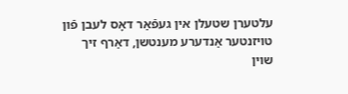עלטערן שטעלן אין געפֿאַר דאָס לעבן פֿון טויזנטער אַנדערע מענטשן, דאַרף זיך שוין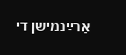אַרײַנמישן די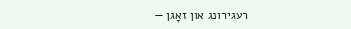רעגירונג און זאָגן —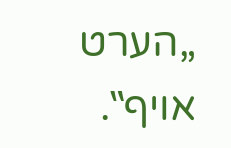„הערט אויף‟.